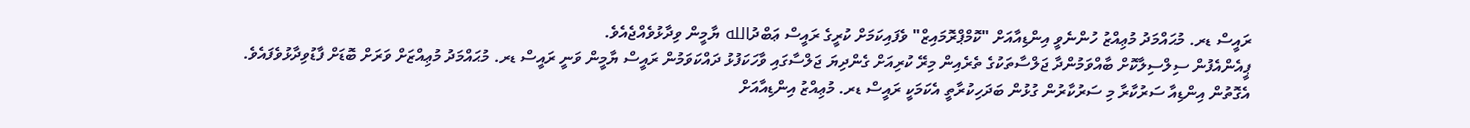ރައީސް ޑރ. މުޙައްމަދު މުޢިއްޒު ހުންނެވީ އިންޑިއާއަށް "ކޮމްޕްރޮމައިޒް" ވެފައިކަމަށް ކުރީގެ ރައީސް ޢަބްދުالله ޔާމީން ވިދާޅުވެއްޖެއެވެ.
ޕީއެންއެފުން ސިލްސިލާކޮށް ބާއްވަމުންދާ ޖަލްސާތަކުގެ ތެރެއިން މިރޭ ކުރިއަށް ގެންދިޔަ ޖަލްސާގައި ވާހަކަފުޅު ދައްކަވަމުން ރައީސް ޔާމީން ވަނީ ރައީސް ޑރ. މުޙައްމަދު މުޢިއްޒަށް ވަރަށް ބޮޑަށް ފާޑުވިދާޅުވެފައެވެ.
އެގޮތުން އިންޑިއާ ސަރުކާރާ މި ސަރުކާރުން ގުޅުން ބަދަހިކުރާތީ އެކަމަކީ ރައީސް ޑރ. މުޢިއްޒު އިންޑިއާއަށް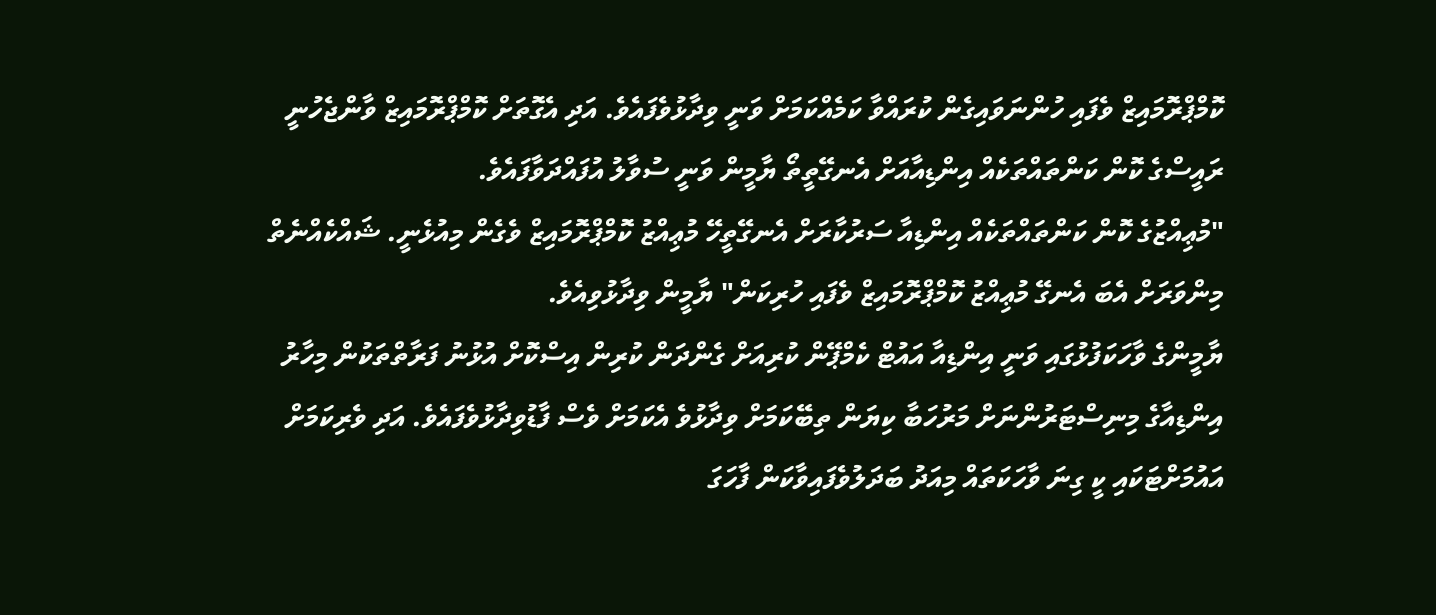ކޮމްޕްރޮމައިޒް ވެފައި ހުންނަވައިގެން ކުރައްވާ ކަމެއްކަމަށް ވަނީ ވިދާޅުވެފައެވެ. އަދި އެގޮތަށް ކޮމްޕްރޮމައިޒް ވާންޖެހުނީ ރައީސްގެ ކޮން ކަންތައްތަކެއް އިންޑިއާއަށް އެނގޭތީތޯ ޔާމީން ވަނީ ސުވާލު އުފައްދަވާފައެވެ.
"މުޢިއްޒުގެ ކޮން ކަންތައްތަކެއް އިންޑިއާ ސަރުކާރަށް އެނގޭތީހޭ މުޢިއްޒު ކޮމްޕްރޮމައިޒް ވެގެން މިއުޅެނީ. ޝައްކެއްނެތް މިންވަރަށް އެބަ އެނގޭ މުޢިއްޒު ކޮމްޕްރޮމައިޒް ވެފައި ހުރިކަން" ޔާމީން ވިދާޅުވިއެވެ.
ޔާމީންގެ ވާހަކަފުޅުގައި ވަނީ އިންޑިއާ އައުޓް ކެމްޕޭން ކުރިއަށް ގެންދަން ކުރިން އިސްކޮށް އުޅުނު ފަރާތްތަކުން މިހާރު އިންޑިއާގެ މިނިސްޓަރުންނަށް މަރުހަބާ ކިޔަން ތިބޭކަމަށް ވިދާޅުވެ އެކަމަށް ވެސް ފާޑުވިދާޅުވެފައެވެ. އަދި ވެރިކަމަށް އައުމަށްޓަކައި ކީ ގިނަ ވާހަކަތައް މިއަދު ބަދަލުވެފައިވާކަން ފާހަގަ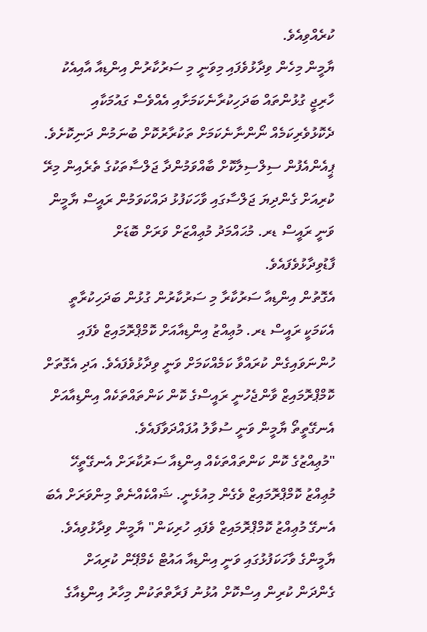ކުރެއްވިއެވެ.
ޔާމީން މިހެން ވިދާޅުވެފައި މިވަނީ މި ސަރުކާރުން އިންޑިއާ އާއިއެކު ހާރިޖީ ގުޅުންތައް ބަދަހިކުރާނެކަމަށާއި އެއްވެސް ގައުމަކާއި ދެކޮޅުވެރިކަމެއް ނޯންނާނެކަމަށް ތަކުރާރުކޮށް ބުނަމުން ދަނިކޮށެވެ.
ޕީއެންއެފުން ސިލްސިލާކޮށް ބާއްވަމުންދާ ޖަލްސާތަކުގެ ތެރެއިން މިރޭ ކުރިއަށް ގެންދިޔަ ޖަލްސާގައި ވާހަކަފުޅު ދައްކަވަމުން ރައީސް ޔާމީން ވަނީ ރައީސް ޑރ. މުޙައްމަދު މުޢިއްޒަށް ވަރަށް ބޮޑަށް ފާޑުވިދާޅުވެފައެވެ.
އެގޮތުން އިންޑިއާ ސަރުކާރާ މި ސަރުކާރުން ގުޅުން ބަދަހިކުރާތީ އެކަމަކީ ރައީސް ޑރ. މުޢިއްޒު އިންޑިއާއަށް ކޮމްޕްރޮމައިޒް ވެފައި ހުންނަވައިގެން ކުރައްވާ ކަމެއްކަމަށް ވަނީ ވިދާޅުވެފައެވެ. އަދި އެގޮތަށް ކޮމްޕްރޮމައިޒް ވާންޖެހުނީ ރައީސްގެ ކޮން ކަންތައްތަކެއް އިންޑިއާއަށް އެނގޭތީތޯ ޔާމީން ވަނީ ސުވާލު އުފައްދަވާފައެވެ.
"މުޢިއްޒުގެ ކޮން ކަންތައްތަކެއް އިންޑިއާ ސަރުކާރަށް އެނގޭތީހޭ މުޢިއްޒު ކޮމްޕްރޮމައިޒް ވެގެން މިއުޅެނީ. ޝައްކެއްނެތް މިންވަރަށް އެބަ އެނގޭ މުޢިއްޒު ކޮމްޕްރޮމައިޒް ވެފައި ހުރިކަން" ޔާމީން ވިދާޅުވިއެވެ.
ޔާމީންގެ ވާހަކަފުޅުގައި ވަނީ އިންޑިއާ އައުޓް ކެމްޕޭން ކުރިއަށް ގެންދަން ކުރިން އިސްކޮށް އުޅުނު ފަރާތްތަކުން މިހާރު އިންޑިއާގެ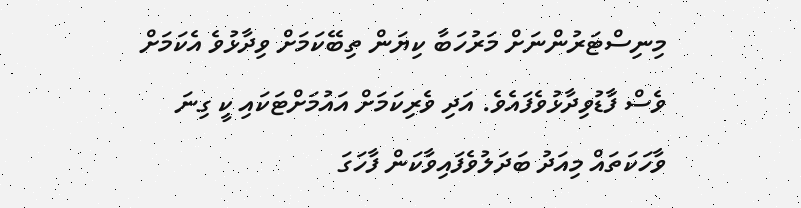މިނިސްޓަރުންނަށް މަރުހަބާ ކިޔަން ތިބޭކަމަށް ވިދާޅުވެ އެކަމަށް ވެސް ފާޑުވިދާޅުވެފައެވެ. އަދި ވެރިކަމަށް އައުމަށްޓަކައި ކީ ގިނަ ވާހަކަތައް މިއަދު ބަދަލުވެފައިވާކަން ފާހަގަ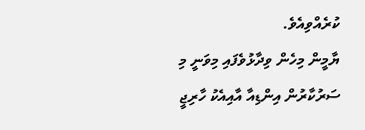ކުރެއްވިއެވެ.
ޔާމީން މިހެން ވިދާޅުވެފައި މިވަނީ މި ސަރުކާރުން އިންޑިއާ އާއިއެކު ހާރިޖީ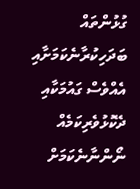ގުޅުންތައް ބަދަހިކުރާނެކަމަށާއި އެއްވެސް ގައުމަކާއި ދެކޮޅުވެރިކަމެއް ނޯންނާނެކަމަށް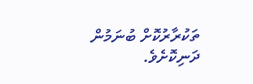ތަކުރާރުކޮށް ބުނަމުން ދަނިކޮށެވެ.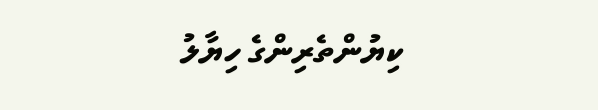ކިޔުންތެރިންގެ ހިޔާލު